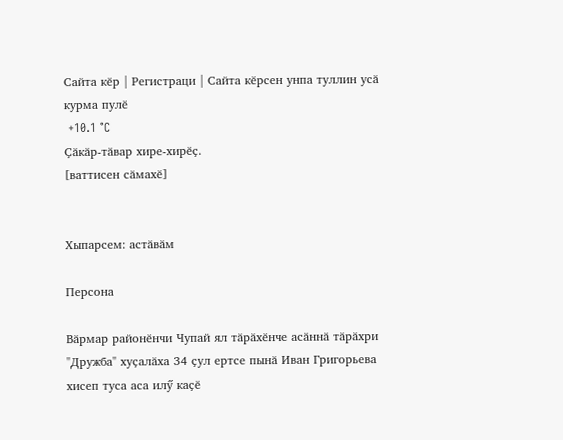Сайта кӗр | Регистраци | Сайта кӗрсен унпа туллин усӑ курма пулӗ
 +10.1 °C
Ҫӑкӑр-тӑвар хире-хирӗҫ.
[ваттисен сӑмахӗ]


Хыпарсем: астӑвӑм

Персона

Вӑрмар районӗнчи Чупай ял тӑрӑхӗнче асӑннӑ тӑрӑхри "Дружба" хуҫалӑха 34 ҫул ертсе пынӑ Иван Григорьева хисеп туса аса илӳ каҫӗ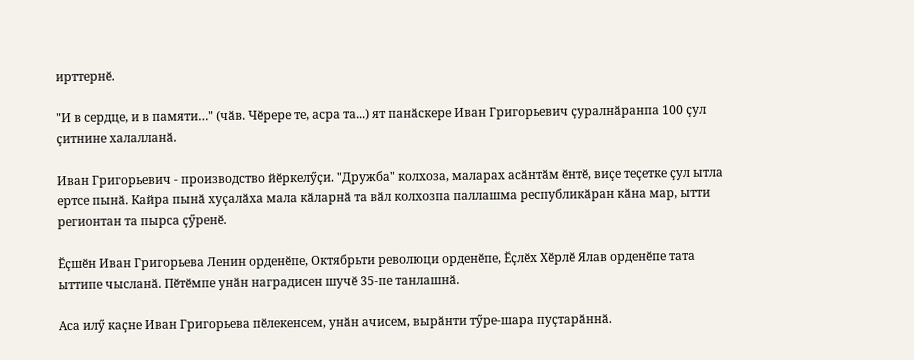ирттернӗ.

"И в сердце, и в памяти…" (чӑв. Чӗрере те, асра та...) ят панӑскере Иван Григорьевич ҫуралнӑранпа 100 ҫул ҫитнине халалланӑ.

Иван Григорьевич - производство йӗркелӳҫи. "Дружба" колхоза, маларах асӑнтӑм ӗнтӗ, виҫе теҫетке ҫул ытла ертсе пынӑ. Кайра пынӑ хуҫалӑха мала кӑларнӑ та вӑл колхозпа паллашма республикӑран кӑна мар, ытти регионтан та пырса ҫӳренӗ.

Ӗҫшӗн Иван Григорьева Ленин орденӗпе, Октябрьти революци орденӗпе, Ӗҫлӗх Хӗрлӗ Ялав орденӗпе тата ыттипе чысланӑ. Пӗтӗмпе унӑн наградисен шучӗ 35-пе танлашнӑ.

Аса илӳ каҫне Иван Григорьева пӗлекенсем, унӑн ачисем, вырӑнти тӳре-шара пуҫтарӑннӑ.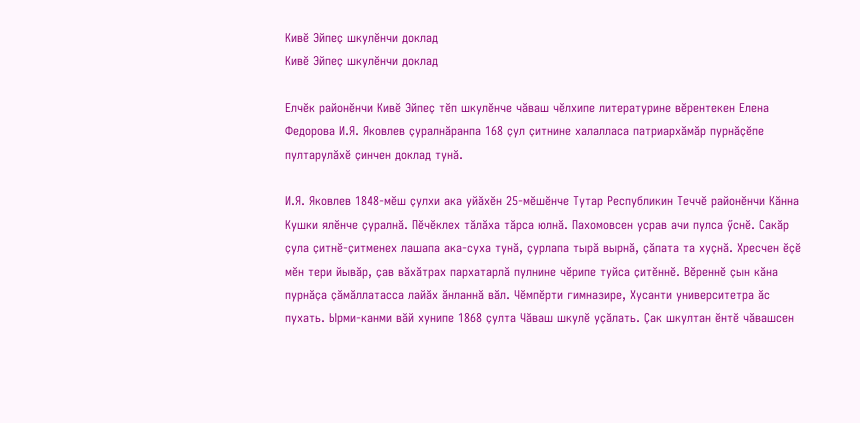Кивӗ Эйпеҫ шкулӗнчи доклад
Кивӗ Эйпеҫ шкулӗнчи доклад

Елчӗк районӗнчи Кивӗ Эйпеҫ тӗп шкулӗнче чӑваш чӗлхипе литературине вӗрентекен Елена Федорова И.Я. Яковлев ҫуралнӑранпа 168 ҫул ҫитнине халалласа патриархӑмӑр пурнӑҫӗпе пултарулӑхӗ ҫинчен доклад тунӑ.

И.Я. Яковлев 1848-мӗш ҫулхи ака уйӑхӗн 25-мӗшӗнче Тутар Республикин Теччӗ районӗнчи Кӑнна Кушки ялӗнче ҫуралнӑ. Пӗчӗклех тӑлӑха тӑрса юлнӑ. Пахомовсен усрав ачи пулса ӳснӗ. Сакӑр ҫула ҫитнӗ-ҫитменех лашапа ака-суха тунӑ, ҫурлапа тырӑ вырнӑ, ҫӑпата та хуҫнӑ. Хресчен ӗҫӗ мӗн тери йывӑр, ҫав вӑхӑтрах пархатарлӑ пулнине чӗрипе туйса ҫитӗннӗ. Вӗреннӗ ҫын кӑна пурнӑҫа ҫӑмӑллатасса лайӑх ӑнланнӑ вӑл. Чӗмпӗрти гимназире, Хусанти университетра ӑс пухать. Ырми-канми вӑй хунипе 1868 ҫулта Чӑваш шкулӗ уҫӑлать. Ҫак шкултан ӗнтӗ чӑвашсен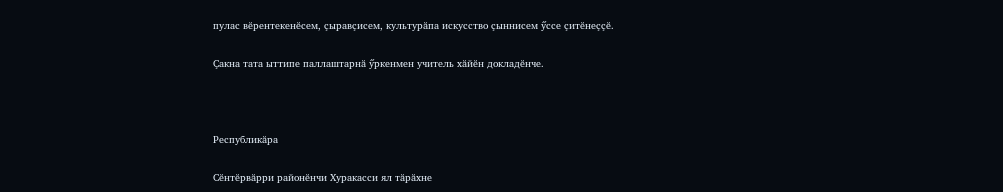пулас вӗрентекенӗсем, ҫыравҫисем, культурӑпа искусство ҫыннисем ӳссе ҫитӗнеҫҫӗ.

Ҫакна тата ыттипе паллаштарнӑ ӳркенмен учитель хӑйӗн докладӗнче.



Республикӑра

Сӗнтӗрвӑрри районӗнчи Хуракасси ял тӑрӑхне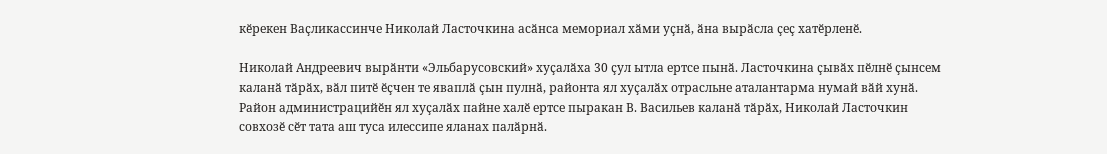кӗрекен Ваҫликассинче Николай Ласточкина асӑнса мемориал хӑми уҫнӑ, ӑна вырӑсла ҫеҫ хатӗрленӗ.

Николай Андреевич вырӑнти «Эльбарусовский» хуҫалӑха 30 ҫул ытла ертсе пынӑ. Ласточкина ҫывӑх пӗлнӗ ҫынсем каланӑ тӑрӑх, вӑл питӗ ӗҫчен те яваплӑ ҫын пулнӑ, районта ял хуҫалӑх отрасльне аталантарма нумай вӑй хунӑ. Район администрацийӗн ял хуҫалӑх пайне халӗ ертсе пыракан В. Васильев каланӑ тӑрӑх, Николай Ласточкин совхозӗ сӗт тата аш туса илессипе яланах палӑрнӑ.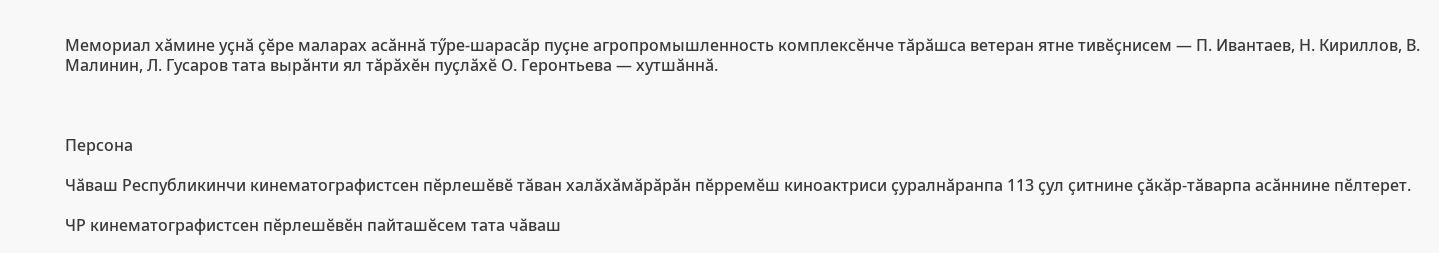Мемориал хӑмине уҫнӑ ҫӗре маларах асӑннӑ тӳре-шарасӑр пуҫне агропромышленность комплексӗнче тӑрӑшса ветеран ятне тивӗҫнисем — П. Ивантаев, Н. Кириллов, В. Малинин, Л. Гусаров тата вырӑнти ял тӑрӑхӗн пуҫлӑхӗ О. Геронтьева — хутшӑннӑ.



Персона

Чӑваш Республикинчи кинематографистсен пӗрлешӗвӗ тӑван халӑхӑмӑрӑрӑн пӗрремӗш киноактриси ҫуралнӑранпа 113 ҫул ҫитнине ҫӑкӑр-тӑварпа асӑннине пӗлтерет.

ЧР кинематографистсен пӗрлешӗвӗн пайташӗсем тата чӑваш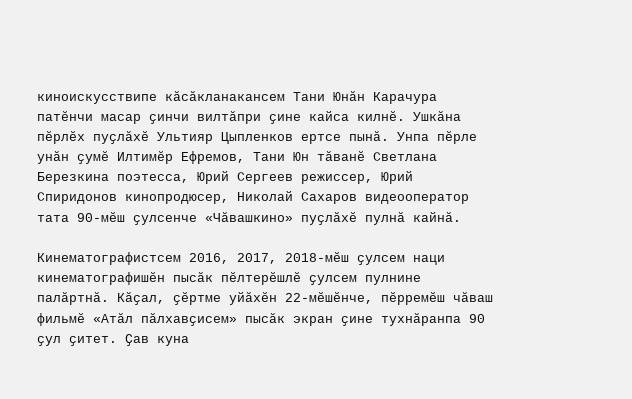киноискусствипе кӑсӑкланакансем Тани Юнӑн Карачура патӗнчи масар ҫинчи вилтӑпри ҫине кайса килнӗ. Ушкӑна пӗрлӗх пуҫлӑхӗ Ультияр Цыпленков ертсе пынӑ. Унпа пӗрле унӑн ҫумӗ Илтимӗр Ефремов, Тани Юн тӑванӗ Светлана Березкина поэтесса, Юрий Сергеев режиссер, Юрий Спиридонов кинопродюсер, Николай Сахаров видеооператор тата 90-мӗш ҫулсенче «Чӑвашкино» пуҫлӑхӗ пулнӑ кайнӑ.

Кинематографистсем 2016, 2017, 2018-мӗш ҫулсем наци кинематографишӗн пысӑк пӗлтерӗшлӗ ҫулсем пулнине палӑртнӑ. Кӑҫал, ҫӗртме уйӑхӗн 22-мӗшӗнче, пӗрремӗш чӑваш фильмӗ «Атӑл пӑлхавҫисем» пысӑк экран ҫине тухнӑранпа 90 ҫул ҫитет. Ҫав куна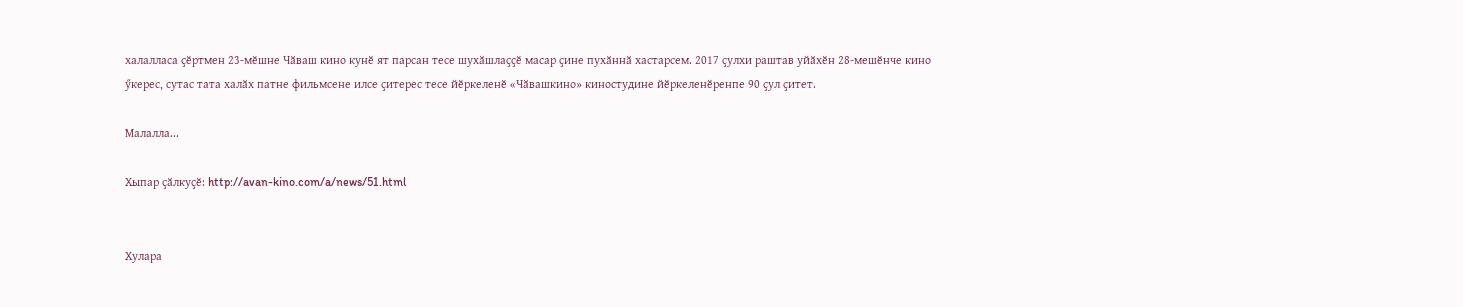халалласа ҫӗртмен 23-мӗшне Чӑваш кино кунӗ ят парсан тесе шухӑшлаҫҫӗ масар ҫине пухӑннӑ хастарсем. 2017 ҫулхи раштав уйӑхӗн 28-мешӗнче кино ӳкерес, сутас тата халӑх патне фильмсене илсе ҫитерес тесе йӗркеленӗ «Чӑвашкино» киностудине йӗркеленӗренпе 90 ҫул ҫитет.

Малалла...

Хыпар ҫӑлкуҫӗ: http://avan-kino.com/a/news/51.html


Хулара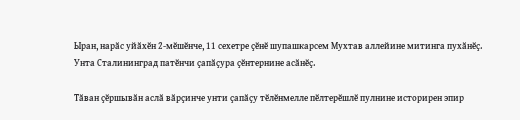Ыран, нарӑс уйӑхӗн 2-мӗшӗнче, 11 сехетре ҫӗнӗ шупашкарсем Мухтав аллейине митинга пухӑнӗҫ. Унта Сталининград патӗнчи ҫапӑҫура ҫӗнтернине асӑнӗҫ.

Тӑван ҫӗршывӑн аслӑ вӑрҫинче унти ҫапӑҫу тӗлӗнмелле пӗлтерӗшлӗ пулнине историрен эпир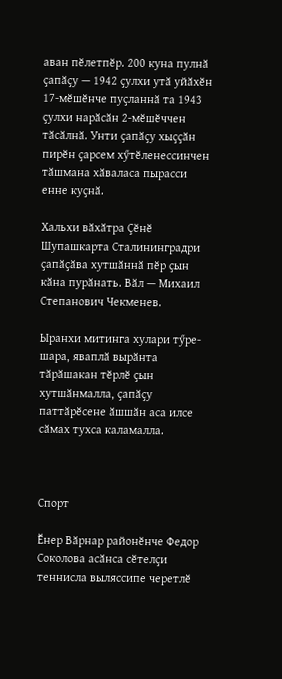аван пӗлетпӗр. 200 куна пулнӑ ҫапӑҫу — 1942 ҫулхи утӑ уйӑхӗн 17-мӗшӗнче пуҫланнӑ та 1943 ҫулхи нарӑсӑн 2-мӗшӗччен тӑсӑлнӑ. Унти ҫапӑҫу хыҫҫӑн пирӗн ҫарсем хӳтӗленессинчен тӑшмана хӑваласа пырасси енне куҫнӑ.

Хальхи вӑхӑтра Ҫӗнӗ Шупашкарта Сталининградри ҫапӑҫӑва хутшӑннӑ пӗр ҫын кӑна пурӑнать. Вӑл — Михаил Степанович Чекменев.

Ыранхи митинга хулари тӳре-шара, яваплӑ вырӑнта тӑрӑшакан тӗрлӗ ҫын хутшӑнмалла, ҫапӑҫу паттӑрӗсене ӑшшӑн аса илсе сӑмах тухса каламалла.



Спорт

Ӗнер Вӑрнар районӗнче Федор Соколова асӑнса сӗтелҫи теннисла выляссипе черетлӗ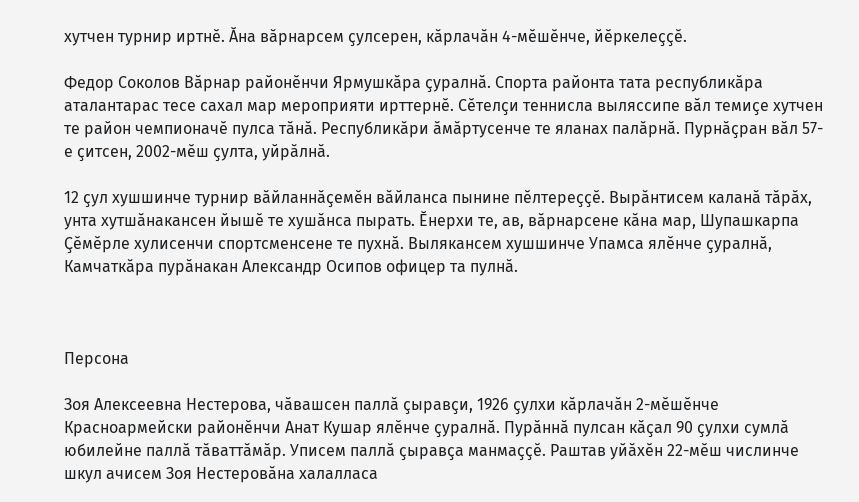хутчен турнир иртнӗ. Ӑна вӑрнарсем ҫулсерен, кӑрлачӑн 4-мӗшӗнче, йӗркелеҫҫӗ.

Федор Соколов Вӑрнар районӗнчи Ярмушкӑра ҫуралнӑ. Спорта районта тата республикӑра аталантарас тесе сахал мар мероприяти ирттернӗ. Сӗтелҫи теннисла выляссипе вӑл темиҫе хутчен те район чемпионачӗ пулса тӑнӑ. Республикӑри ӑмӑртусенче те яланах палӑрнӑ. Пурнӑҫран вӑл 57-е ҫитсен, 2002-мӗш ҫулта, уйрӑлнӑ.

12 ҫул хушшинче турнир вӑйланнӑҫемӗн вӑйланса пынине пӗлтереҫҫӗ. Вырӑнтисем каланӑ тӑрӑх, унта хутшӑнакансен йышӗ те хушӑнса пырать. Ӗнерхи те, ав, вӑрнарсене кӑна мар, Шупашкарпа Ҫӗмӗрле хулисенчи спортсменсене те пухнӑ. Вылякансем хушшинче Упамса ялӗнче ҫуралнӑ, Камчаткӑра пурӑнакан Александр Осипов офицер та пулнӑ.



Персона

Зоя Алексеевна Нестерова, чӑвашсен паллӑ ҫыравҫи, 1926 ҫулхи кӑрлачӑн 2-мӗшӗнче Красноармейски районӗнчи Анат Кушар ялӗнче ҫуралнӑ. Пурӑннӑ пулсан кӑҫал 90 ҫулхи сумлӑ юбилейне паллӑ тӑваттӑмӑр. Уписем паллӑ ҫыравҫа манмаҫҫӗ. Раштав уйӑхӗн 22-мӗш числинче шкул ачисем Зоя Нестеровӑна халалласа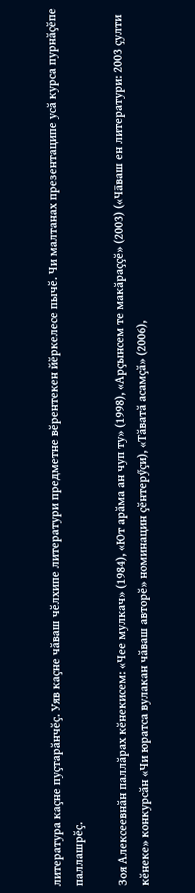литература каҫне пуҫтарӑнчӗҫ. Уяв каҫне чӑваш чӗлхипе литератури предметне вӗрентекен йӗркелесе пычӗ. Чи малтанах презентаципе усӑ курса пурнӑҫӗпе паллашрӗҫ.

Зоя Алексеевнӑн паллӑрах кӗнекисем: «Чее мулкач» (1984), «Ют арӑма ан чуп ту» (1998), «Арҫынсем те макӑраҫҫӗ» (2003) («Чāваш ен литератури: 2003 ҫулти кӗнеке» конкурсӑн «Чи юратса вулакан чӑваш авторӗ» номинацин ҫӗнтерӳҫи), «Тӑватӑ асамҫӑ» (2006),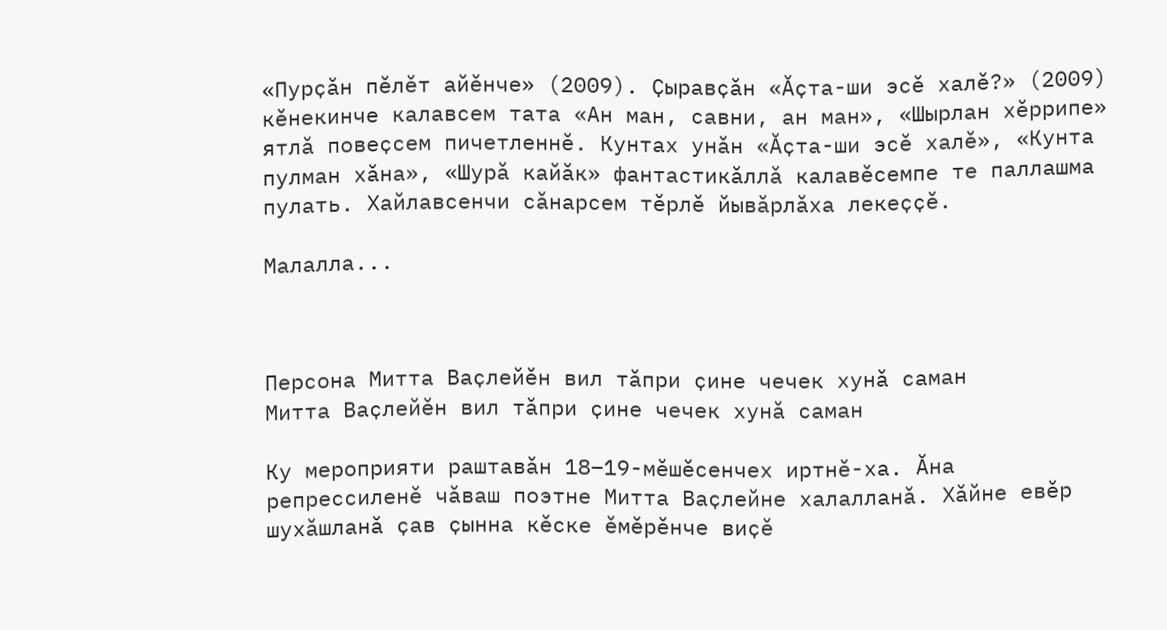«Пурҫӑн пӗлӗт айӗнче» (2009). Ҫыравҫӑн «Ӑҫта-ши эсӗ халӗ?» (2009) кӗнекинче калавсем тата «Ан ман, савни, ан ман», «Шырлан хӗррипе» ятлӑ повеҫсем пичетленнӗ. Кунтах унӑн «Ӑҫта-ши эсӗ халӗ», «Кунта пулман хӑна», «Шурӑ кайӑк» фантастикӑллӑ калавӗсемпе те паллашма пулать. Хайлавсенчи сӑнарсем тӗрлӗ йывӑрлӑха лекеҫҫӗ.

Малалла...



Персона Митта Ваҫлейӗн вил тӑпри ҫине чечек хунӑ саман
Митта Ваҫлейӗн вил тӑпри ҫине чечек хунӑ саман

Ку мероприяти раштавӑн 18–19-мӗшӗсенчех иртнӗ-ха. Ӑна репрессиленӗ чӑваш поэтне Митта Ваҫлейне халалланӑ. Хӑйне евӗр шухӑшланӑ ҫав ҫынна кӗске ӗмӗрӗнче виҫӗ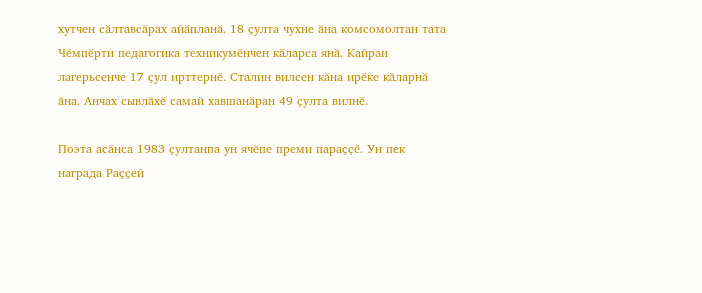хутчен сӑлтавсӑрах айӑпланӑ. 18 ҫулта чухне ӑна комсомолтан тата Чӗмпӗрти педагогика техникумӗнчен кӑларса янӑ. Кайран лагерьсенче 17 ҫул ирттернӗ. Сталин вилсен кӑна ирӗке кӑларнӑ ӑна. Анчах сывлӑхӗ самай хавшанӑран 49 ҫулта вилнӗ.

Поэта асӑнса 1983 ҫултанпа ун ячӗпе преми параҫҫӗ. Ун пек награда Раҫҫей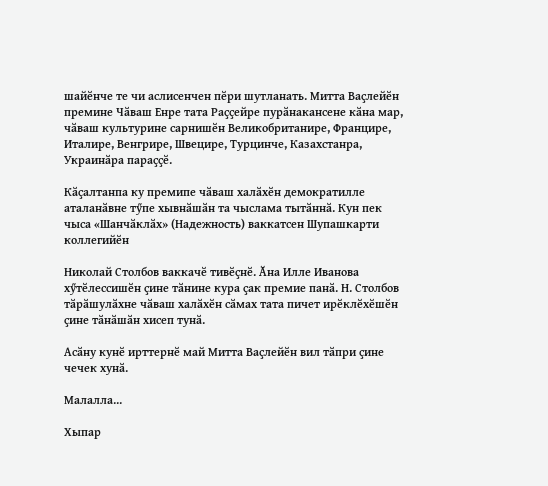шайӗнче те чи аслисенчен пӗри шутланать. Митта Ваҫлейӗн премине Чӑваш Енре тата Раҫҫейре пурӑнакансене кӑна мар, чӑваш культурине сарнишӗн Великобританире, Францире, Италире, Венгрире, Швецире, Турцинче, Казахстанра, Украинӑра параҫҫӗ.

Кӑҫалтанпа ку премипе чӑваш халӑхӗн демократилле аталанӑвне тӳпе хывнӑшӑн та чыслама тытӑннӑ. Кун пек чыса «Шанчӑклӑх» (Надежность) ваккатсен Шупашкарти коллегийӗн

Николай Столбов ваккачӗ тивӗҫнӗ. Ӑна Илле Иванова хӳтӗлессишӗн ҫине тӑнине кура ҫак премие панӑ. Н. Столбов тӑрӑшулӑхне чӑваш халӑхӗн сӑмах тата пичет ирӗклӗхӗшӗн ҫине тӑнӑшӑн хисеп тунӑ.

Асӑну кунӗ ирттернӗ май Митта Ваҫлейӗн вил тӑпри ҫине чечек хунӑ.

Малалла...

Хыпар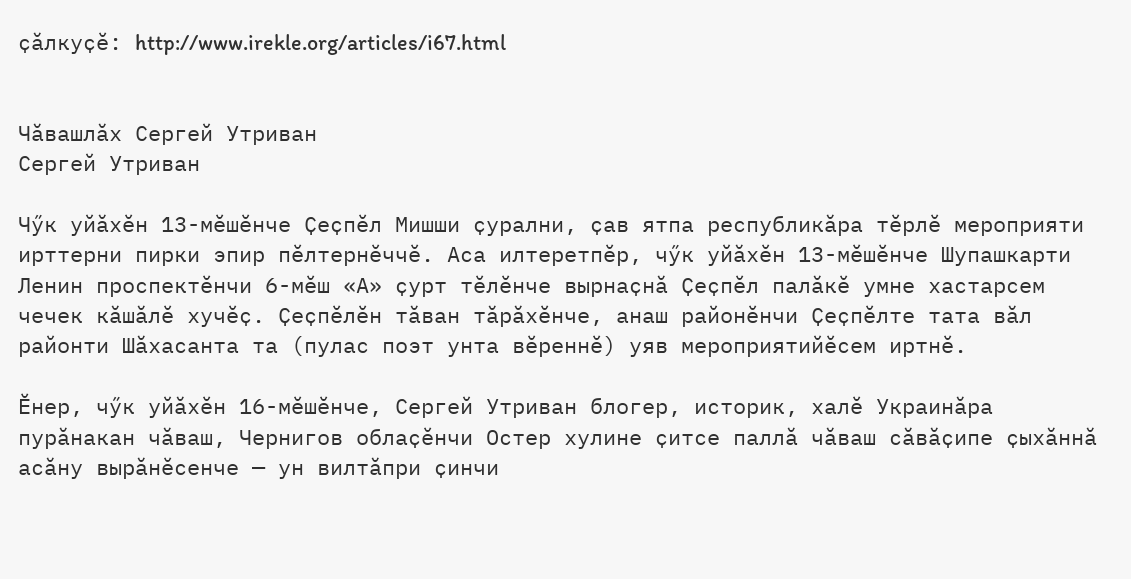ҫӑлкуҫӗ: http://www.irekle.org/articles/i67.html


Чӑвашлӑх Сергей Утриван
Сергей Утриван

Чӳк уйӑхӗн 13-мӗшӗнче Ҫеҫпӗл Мишши ҫурални, ҫав ятпа республикӑра тӗрлӗ мероприяти ирттерни пирки эпир пӗлтернӗччӗ. Аса илтеретпӗр, чӳк уйӑхӗн 13-мӗшӗнче Шупашкарти Ленин проспектӗнчи 6-мӗш «А» ҫурт тӗлӗнче вырнаҫнӑ Ҫеҫпӗл палӑкӗ умне хастарсем чечек кӑшӑлӗ хучӗҫ. Ҫеҫпӗлӗн тӑван тӑрӑхӗнче, анаш районӗнчи Ҫеҫпӗлте тата вӑл районти Шӑхасанта та (пулас поэт унта вӗреннӗ) уяв мероприятийӗсем иртнӗ.

Ӗнер, чӳк уйӑхӗн 16-мӗшӗнче, Сергей Утриван блогер, историк, халӗ Украинӑра пурӑнакан чӑваш, Чернигов облаҫӗнчи Остер хулине ҫитсе паллӑ чӑваш сӑвӑҫипе ҫыхӑннӑ асӑну вырӑнӗсенче — ун вилтӑпри ҫинчи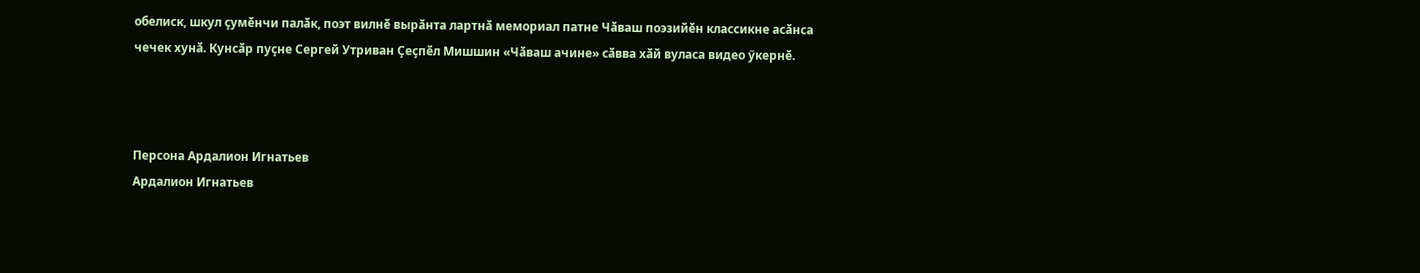обелиск, шкул ҫумӗнчи палӑк, поэт вилнӗ вырӑнта лартнӑ мемориал патне Чӑваш поэзийӗн классикне асӑнса чечек хунӑ. Кунсӑр пуҫне Сергей Утриван Ҫеҫпӗл Мишшин «Чӑваш ачине» сӑвва хӑй вуласа видео ӳкернӗ.



Персона Ардалион Игнатьев
Ардалион Игнатьев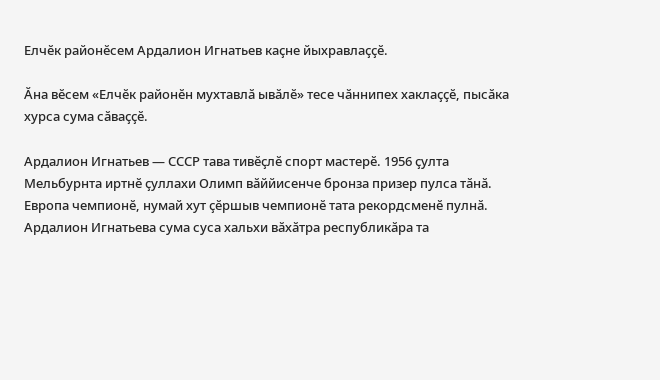Елчӗк районӗсем Ардалион Игнатьев каҫне йыхравлаҫҫӗ.

Ӑна вӗсем «Елчӗк районӗн мухтавлӑ ывӑлӗ» тесе чӑннипех хаклаҫҫӗ, пысӑка хурса сума сӑваҫҫӗ.

Ардалион Игнатьев — СССР тава тивӗҫлӗ спорт мастерӗ. 1956 ҫулта Мельбурнта иртнӗ ҫуллахи Олимп вӑййисенче бронза призер пулса тӑнӑ. Европа чемпионӗ, нумай хут ҫӗршыв чемпионӗ тата рекордсменӗ пулнӑ. Ардалион Игнатьева сума суса хальхи вӑхӑтра республикӑра та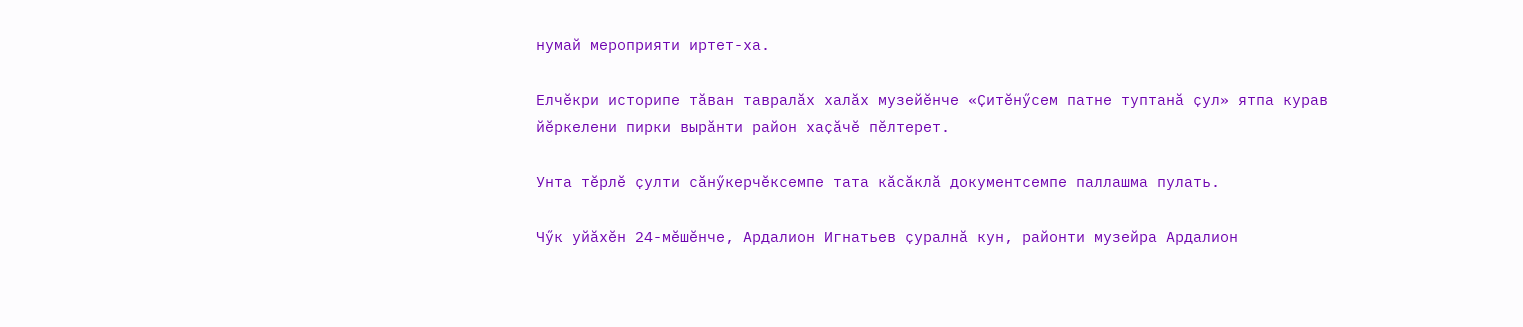нумай мероприяти иртет-ха.

Елчӗкри историпе тӑван тавралӑх халӑх музейӗнче «Ҫитӗнӳсем патне туптанӑ ҫул» ятпа курав йӗркелени пирки вырӑнти район хаҫӑчӗ пӗлтерет.

Унта тӗрлӗ ҫулти сӑнӳкерчӗксемпе тата кӑсӑклӑ документсемпе паллашма пулать.

Чӳк уйӑхӗн 24-мӗшӗнче, Ардалион Игнатьев ҫуралнӑ кун, районти музейра Ардалион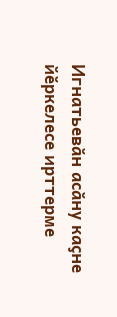Игнатьевӑн асӑну каҫне йӗркелесе ирттерме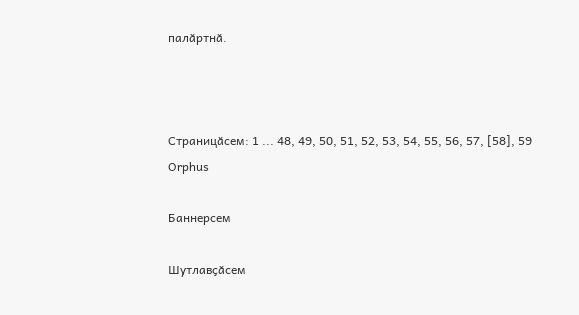палӑртнӑ.



Страницӑсем: 1 ... 48, 49, 50, 51, 52, 53, 54, 55, 56, 57, [58], 59
Orphus

Баннерсем

Шутлавҫӑсем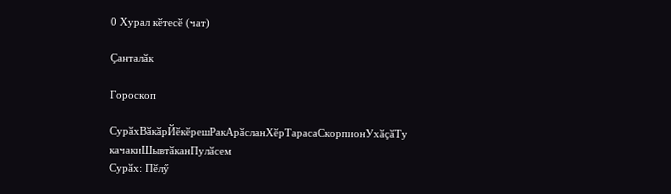0 Хурал кӗтесӗ (чат)

Ҫанталӑк

Гороскоп

СурӑхВӑкӑрЙӗкӗрешРакАрӑсланХӗрТарасаСкорпионУхӑҫӑТу качакиШывтӑканПулӑсем
Сурӑх: Пӗлӳ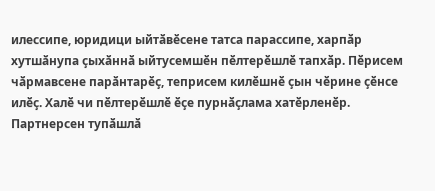илессипе, юридици ыйтӑвӗсене татса парассипе, харпӑр хутшӑнупа ҫыхӑннӑ ыйтусемшӗн пӗлтерӗшлӗ тапхӑр. Пӗрисем чӑрмавсене парӑнтарӗҫ, теприсем килӗшнӗ ҫын чӗрине ҫӗнсе илӗҫ. Халӗ чи пӗлтерӗшлӗ ӗҫе пурнӑҫлама хатӗрленӗр. Партнерсен тупӑшлӑ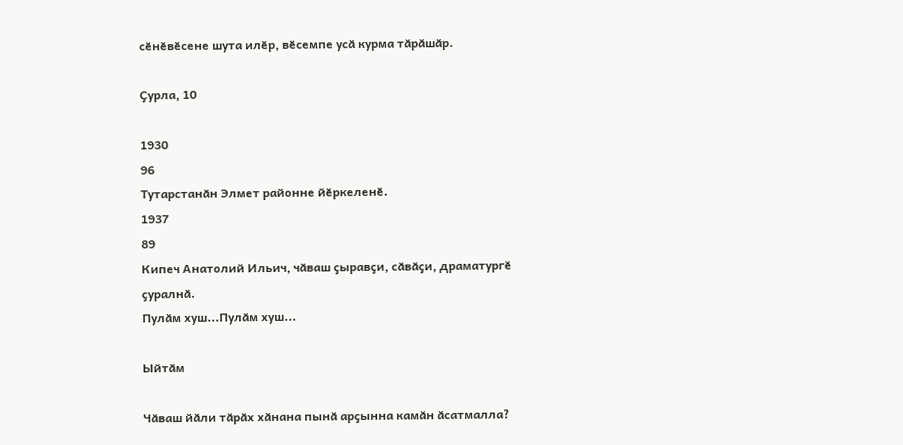сӗнӗвӗсене шута илӗр, вӗсемпе усӑ курма тӑрӑшӑр.

Ҫурла, 10

1930
96
Тутарстанӑн Элмет районне йӗркеленӗ.
1937
89
Кипеч Анатолий Ильич, чӑваш ҫыравҫи, сӑвӑҫи, драматургӗ ҫуралнӑ.
Пулӑм хуш...Пулӑм хуш...

Ыйтӑм

Чӑваш йӑли тӑрӑх хӑнана пынӑ арҫынна камӑн ӑсатмалла?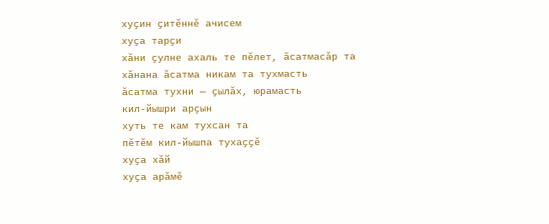хуҫин ҫитӗннӗ ачисем
хуҫа тарҫи
хӑни ҫулне ахаль те пӗлет, ӑсатмасӑр та
хӑнана ӑсатма никам та тухмасть
ӑсатма тухни — ҫылӑх, юрамасть
кил-йышри арҫын
хуть те кам тухсан та
пӗтӗм кил-йышпа тухаҫҫӗ
хуҫа хӑй
хуҫа арӑмӗ